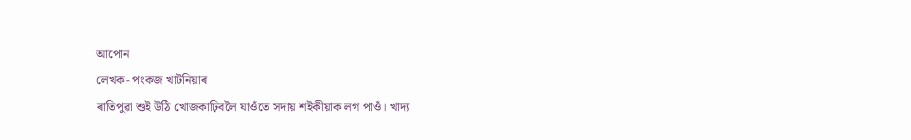আপোন
লেখক- পংকজ খাটনিয়াৰ
ৰাতিপুৱা শুই উঠি খোজকাঢ়িবলৈ যাওঁতে সদায় শইকীয়াক লগ পাওঁ। খাদ্য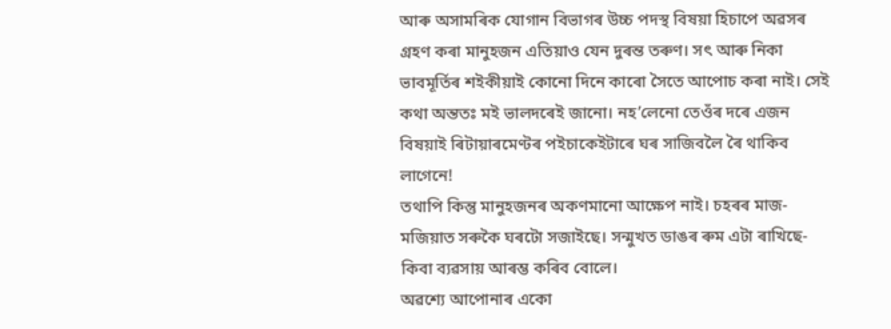আৰু অসামৰিক যোগান বিভাগৰ উচ্চ পদস্থ বিষয়া হিচাপে অৱসৰ গ্ৰহণ কৰা মানুহজন এতিয়াও যেন দুৰন্ত তৰুণ। সৎ আৰু নিকা ভাবমূৰ্তিৰ শইকীয়াই কোনো দিনে কাৰো সৈতে আপোচ কৰা নাই। সেই কথা অন্ততঃ মই ভালদৰেই জানো। নহ’লেনো তেওঁৰ দৰে এজন বিষয়াই ৰিটায়াৰমেণ্টৰ পইচাকেইটাৰে ঘৰ সাজিবলৈ ৰৈ থাকিব লাগেনে!
তথাপি কিন্তু মানুহজনৰ অকণমানো আক্ষেপ নাই। চহৰৰ মাজ-মজিয়াত সৰুকৈ ঘৰটো সজাইছে। সন্মুখত ডাঙৰ ৰুম এটা ৰাখিছে-কিবা ব্যৱসায় আৰম্ভ কৰিব বোলে।
অৱশ্যে আপোনাৰ একো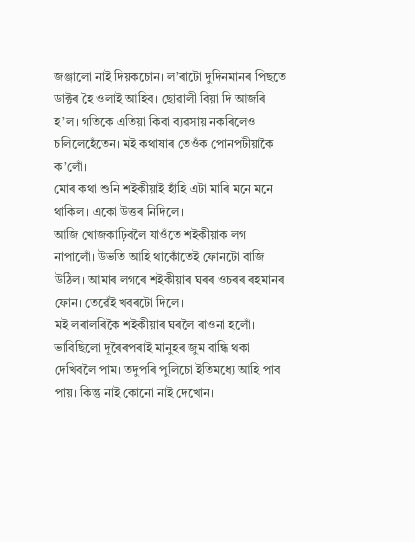জঞ্জালো নাই দিয়কচোন। ল’ৰাটো দুদিনমানৰ পিছতে ডাক্টৰ হৈ ওলাই আহিব। ছোৱালী বিয়া দি আজৰি হ’ল। গতিকে এতিয়া কিবা ব্যৱসায় নকৰিলেও চলিলেহেঁতেন। মই কথাষাৰ তেওঁক পোনপটীয়াকৈ ক’লোঁ।
মোৰ কথা শুনি শইকীয়াই হাঁহি এটা মাৰি মনে মনে থাকিল। একো উত্তৰ নিদিলে।
আজি খোজকাঢ়িবলৈ যাওঁতে শইকীয়াক লগ নাপালোঁ। উভতি আহি থাকোঁতেই ফোনটো বাজি উঠিল। আমাৰ লগৰে শইকীয়াৰ ঘৰৰ ওচৰৰ ৰহমানৰ ফোন। তেৱেঁই খবৰটো দিলে।
মই লৰালৰিকৈ শইকীয়াৰ ঘৰলৈ ৰাওনা হলোঁ।
ভাবিছিলো দূৰৈৰপৰাই মানুহৰ জুম বান্ধি থকা দেখিবলৈ পাম। তদুপৰি পুলিচো ইতিমধ্যে আহি পাব পায়। কিন্তু নাই কোনো নাই দেখোন।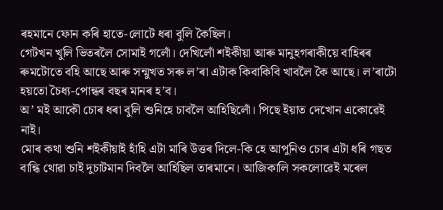ৰহমানে ফোন কৰি হাতে-লোটে ধৰা বুলি কৈছিল।
গেটখন খুলি ভিতৰলৈ সোমাই গলোঁ। দেখিলোঁ শইকীয়া আৰু মানুহগৰাকীয়ে বাহিৰৰ ৰুমটোতে বহি আছে আৰু সন্মুখত সৰু ল’ৰা এটাক কিবাকিবি খাবলৈ কৈ আছে। ল’ৰাটো হয়তো চৈধ্য-পোন্ধৰ বছৰ মানৰ হ’ব।
অ’ মই আকৌ চোৰ ধৰা বুলি শুনিহে চাবলৈ আহিছিলোঁ। পিছে ইয়াত দেখোন একোৱেই নাই।
মোৰ কথা শুনি শইকীয়াই হাঁহি এটা মাৰি উত্তৰ দিলে-কি হে আপুনিও চোৰ এটা ধৰি গছত বান্ধি থোৱা চাই দুচাটমান দিবলৈ আহিছিল তাৰমানে। আজিকালি সকলোৱেই মৰেল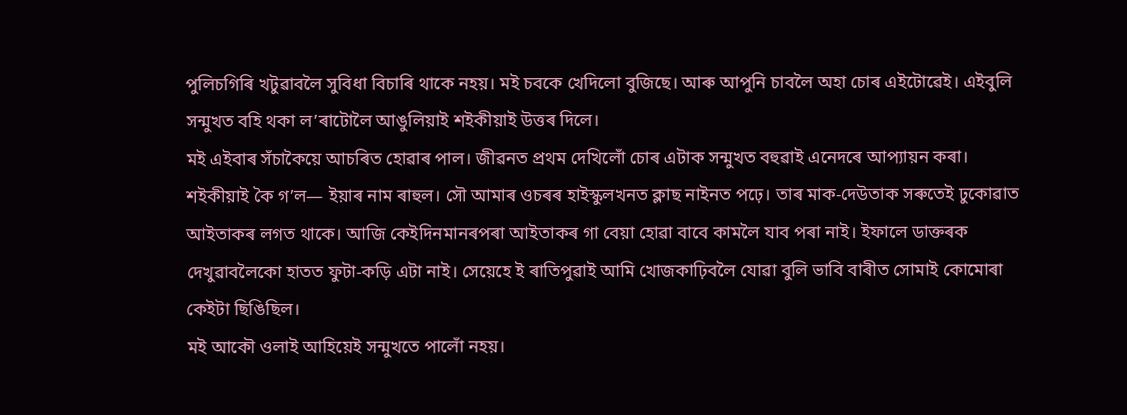পুলিচগিৰি খটুৱাবলৈ সুবিধা বিচাৰি থাকে নহয়। মই চবকে খেদিলো বুজিছে। আৰু আপুনি চাবলৈ অহা চোৰ এইটোৱেই। এইবুলি সন্মুখত বহি থকা ল’ৰাটোলৈ আঙুলিয়াই শইকীয়াই উত্তৰ দিলে।
মই এইবাৰ সঁচাকৈয়ে আচৰিত হোৱাৰ পাল। জীৱনত প্ৰথম দেখিলোঁ চোৰ এটাক সন্মুখত বহুৱাই এনেদৰে আপ্যায়ন কৰা।
শইকীয়াই কৈ গ’ল— ইয়াৰ নাম ৰাহুল। সৌ আমাৰ ওচৰৰ হাইস্কুলখনত ক্লাছ নাইনত পঢ়ে। তাৰ মাক-দেউতাক সৰুতেই ঢুকোৱাত আইতাকৰ লগত থাকে। আজি কেইদিনমানৰপৰা আইতাকৰ গা বেয়া হোৱা বাবে কামলৈ যাব পৰা নাই। ইফালে ডাক্তৰক দেখুৱাবলৈকো হাতত ফুটা-কড়ি এটা নাই। সেয়েহে ই ৰাতিপুৱাই আমি খোজকাঢ়িবলৈ যোৱা বুলি ভাবি বাৰীত সোমাই কোমোৰা কেইটা ছিঙিছিল।
মই আকৌ ওলাই আহিয়েই সন্মুখতে পালোঁ নহয়।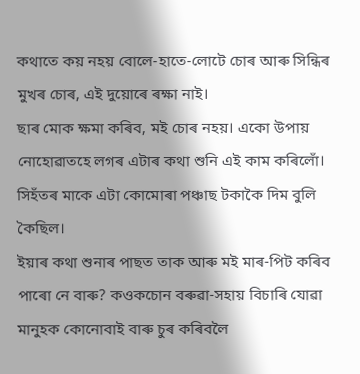কথাতে কয় নহয় বোলে-হাতে-লোটে চোৰ আৰু সিন্ধিৰ মুখৰ চোৰ, এই দুয়োৰে ৰক্ষা নাই।
ছাৰ মোক ক্ষমা কৰিব, মই চোৰ নহয়। একো উপায় নোহোৱাতহে লগৰ এটাৰ কথা শুনি এই কাম কৰিলোঁ। সিহঁতৰ মাকে এটা কোমোৰা পঞ্চাছ টকাকৈ দিম বুলি কৈছিল।
ইয়াৰ কথা শুনাৰ পাছত তাক আৰু মই মাৰ-পিট কৰিব পাৰো নে বাৰু? কওকচোন বৰুৱা-সহায় বিচাৰি যোৱা মানুহক কোনোবাই বাৰু চুৰ কৰিবলৈ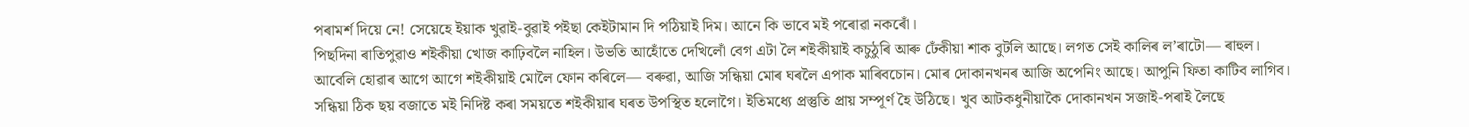পৰামৰ্শ দিয়ে নে! সেয়েহে ইয়াক খুৱাই-বুৱাই পইছা কেইটামান দি পঠিয়াই দিম। আনে কি ভাবে মই পৰোৱা নকৰোঁ।
পিছদিনা ৰাতিপুৱাও শইকীয়া খোজ কাঢ়িবলৈ নাহিল। উভতি আহোঁতে দেখিলোঁ বেগ এটা লৈ শইকীয়াই কচুঠুৰি আৰু ঢেঁকীয়া শাক বুটলি আছে। লগত সেই কালিৰ ল’ৰাটো— ৰাহুল।
আবেলি হোৱাৰ আগে আগে শইকীয়াই মোলৈ ফোন কৰিলে— বৰুৱা, আজি সন্ধিয়া মোৰ ঘৰলৈ এপাক মাৰিবচোন। মোৰ দোকানখনৰ আজি অপেনিং আছে। আপুনি ফিতা কাটিব লাগিব।
সন্ধিয়া ঠিক ছয় বজাতে মই নিদিষ্ট কৰা সময়তে শইকীয়াৰ ঘৰত উপস্থিত হলোগৈ। ইতিমধ্যে প্ৰস্তুতি প্ৰায় সম্পূৰ্ণ হৈ উঠিছে। খুব আটকধুনীয়াকৈ দোকানখন সজাই-পৰাই লৈছে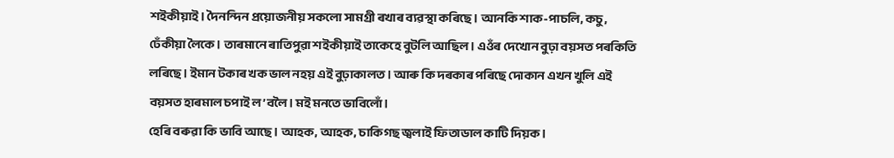শইকীয়াই। দৈনন্দিন প্ৰয়োজনীয় সকলো সামগ্ৰী ৰখাৰ ব্যৱস্থা কৰিছে। আনকি শাক-পাচলি, কচু, ঢেঁকীয়া লৈকে। তাৰমানে ৰাতিপুৱা শইকীয়াই তাকেহে বুটলি আছিল। এওঁৰ দেখোন বুঢ়া বয়সত পৰকিতি লৰিছে। ইমান টকাৰ খক ভাল নহয় এই বুঢ়াকালত। আৰু কি দৰকাৰ পৰিছে দোকান এখন খুলি এই বয়সত হাৰমাল চপাই ল’বলৈ। মই মনতে ভাবিলোঁ।
হেৰি বৰুৱা কি ভাবি আছে। আহক, আহক, চাকিগছ জ্বলাই ফিতাডাল কাটি দিয়ক।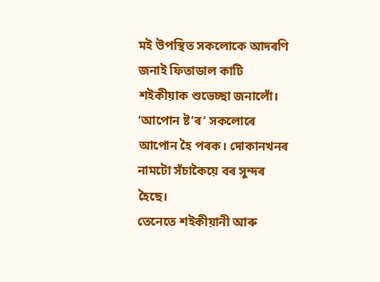মই উপস্থিত সকলোকে আদৰণি জনাই ফিতাডাল কাটি শইকীয়াক শুভেচ্ছা জনালোঁ। ‘আপোন ষ্ট’ৰ’ সকলোৰে আপোন হৈ পৰক। দোকানখনৰ নামটো সঁচাকৈয়ে বৰ সুন্দৰ হৈছে।
তেনেতে শইকীয়ানী আৰু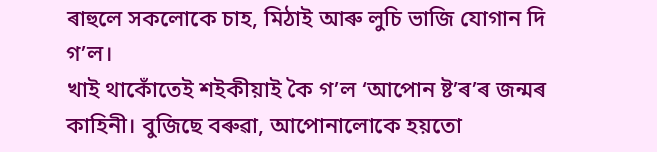ৰাহুলে সকলোকে চাহ, মিঠাই আৰু লুচি ভাজি যোগান দি গ’ল।
খাই থাকোঁতেই শইকীয়াই কৈ গ’ল ‘আপোন ষ্ট’ৰ’ৰ জন্মৰ কাহিনী। বুজিছে বৰুৱা, আপোনালোকে হয়তো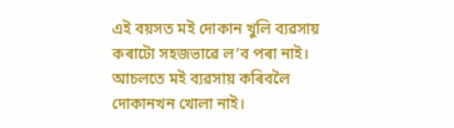এই বয়সত মই দোকান খুলি ব্যৱসায় কৰাটো সহজভাৱে ল’ব পৰা নাই। আচলতে মই ব্যৱসায় কৰিবলৈ দোকানখন খোলা নাই।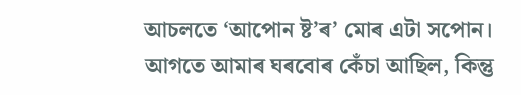আচলতে ‘আপোন ষ্ট’ৰ’ মোৰ এটা সপোন।
আগতে আমাৰ ঘৰবোৰ কেঁচা আছিল, কিন্তু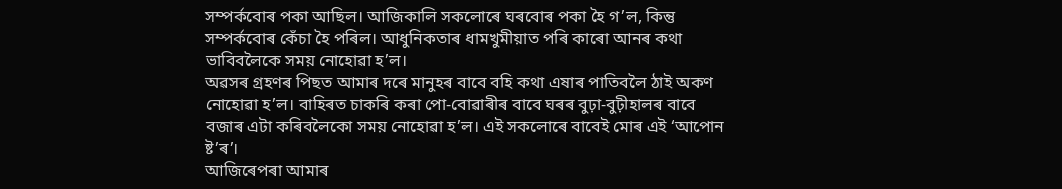সম্পৰ্কবোৰ পকা আছিল। আজিকালি সকলোৰে ঘৰবোৰ পকা হৈ গ’ল, কিন্তু সম্পৰ্কবোৰ কেঁচা হৈ পৰিল। আধুনিকতাৰ ধামখুমীয়াত পৰি কাৰো আনৰ কথা ভাবিবলৈকে সময় নোহোৱা হ’ল।
অৱসৰ গ্ৰহণৰ পিছত আমাৰ দৰে মানুহৰ বাবে বহি কথা এষাৰ পাতিবলৈ ঠাই অকণ নোহোৱা হ’ল। বাহিৰত চাকৰি কৰা পো-বোৱাৰীৰ বাবে ঘৰৰ বুঢ়া-বুঢ়ীহালৰ বাবে বজাৰ এটা কৰিবলৈকো সময় নোহোৱা হ’ল। এই সকলোৰে বাবেই মোৰ এই ‘আপোন ষ্ট’ৰ’।
আজিৰেপৰা আমাৰ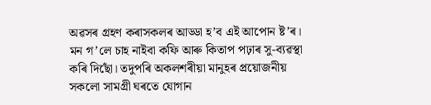অৱসৰ গ্ৰহণ কৰাসকলৰ আড্ডা হ’ব এই আপোন ষ্ট’ৰ।
মন গ’লে চাহ নাইবা কফি আৰু কিতাপ পঢ়াৰ সু-ব্যৱস্থা কৰি দিছোঁ। তদুপৰি অকলশৰীয়া মানুহৰ প্ৰয়োজনীয় সকলো সামগ্ৰী ঘৰতে যোগান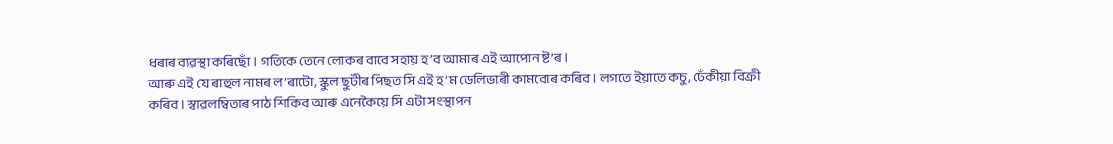ধৰাৰ ব্যৱস্থা কৰিছোঁ। গতিকে তেনে লোকৰ বাবে সহায় হ’ব আমাৰ এই আপোন ষ্ট’ৰ।
আৰু এই যে ৰাহুল নামৰ ল’ৰাটো, স্কুল ছুটীৰ পিছত সি এই হ’ম ডেলিভাৰী কামবোৰ কৰিব। লগতে ইয়াতে কচু, ঢেঁকীয়া বিক্ৰী কৰিব। স্বাৱলম্বিতাৰ পাঠ শিকিব আৰু এনেকৈয়ে সি এটা সংস্থাপন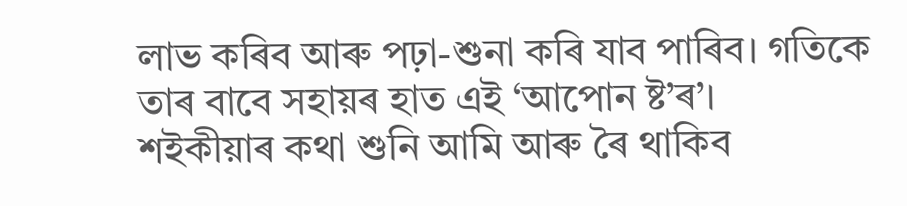লাভ কৰিব আৰু পঢ়া-শুনা কৰি যাব পাৰিব। গতিকে তাৰ বাবে সহায়ৰ হাত এই ‘আপোন ষ্ট’ৰ’।
শইকীয়াৰ কথা শুনি আমি আৰু ৰৈ থাকিব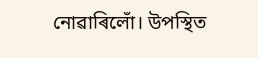নোৱাৰিলোঁ। উপস্থিত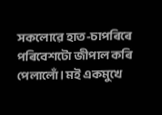সকলোৱে হাত-চাপৰিৰে পৰিবেশটো জীপাল কৰি পেলালোঁ। মই একমুখে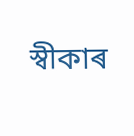স্বীকাৰ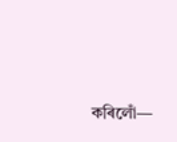কৰিলোঁ—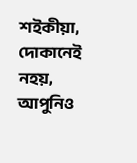শইকীয়া, দোকানেই নহয়, আপুনিও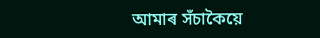আমাৰ সঁচাকৈয়ে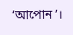‘আপোন’।